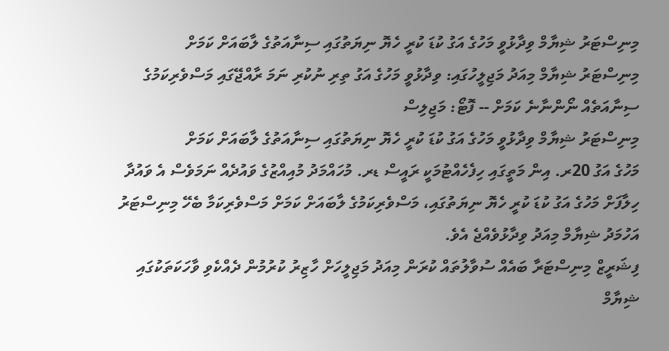މިނިސްޓަރު ޝިޔާމް ވިދާޅުވީ މަހުގެ އަގު ކުޑަ ކުރީ ހެޔޮ ނިޔަތުގައި ސިނާއަތުގެ ލާބައަށް ކަމަށް
މިނިސްޓަރު ޝިޔާމް މިއަދު މަޖިލީހުގައި: ވިދާޅުވީ މަހުގެ އަގު ތިރި ނުކުރި ނަމަ ރާއްޖޭގައި މަސްވެރިކަމުގެ ސިނާއަތެއް ނޯންނާނެ ކަމަށް -- ފޮޓޯ: މަޖިލިސް
މިނިސްޓަރު ޝިޔާމް ވިދާޅުވީ މަހުގެ އަގު ކުޑަ ކުރީ ހެޔޮ ނިޔަތުގައި ސިނާއަތުގެ ލާބައަށް ކަމަށް
މަހުގެ އަގު 20ރ. އިން މަތީގައި ހިފެހެއްޓުމަކީ ރައީސް ޑރ. މުހައްމަދު މުއިއްޒުގެ ވައުދެއް ނަމަވެސް އެ ވައުދާ ހިލާފަށް މަހުގެ އަގު ކުޑަ ކުރީ ހެޔޮ ނިޔަތުގައި، މަސްވެރިކަމުގެ ލާބައަށް ކަމަށް މަސްވެރިކަމާ ބެހޭ މިނިސްޓަރު އަހުމަދު ޝިޔާމް މިއަދު ވިދާޅުވެއްޖެ އެވެ.
ފިޝަރީޒް މިނިސްޓަރާ ބައެއް ސުވާލުތައް ކުރަން މިއަދު މަޖިލީހަށް ހާޒިރު ކުރުމުން ދެއްކެވި ވާހަކަތަކުގައި ޝިޔާމް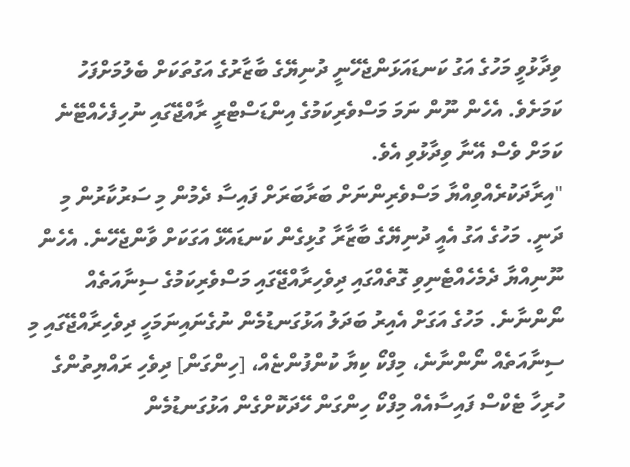ވިދާޅުވީ މަހުގެ އަގު ކަނޑައަޅަންޖެހޭނީ ދުނިޔޭގެ ބާޒާރުގެ އަގުތަކަށް ބެލުމަށްފަހު ކަމަށެވެ. އެހެން ނޫން ނަމަ މަސްވެރިކަމުގެ އިންޑަސްޓްރީ ރާއްޖޭގައި ނުހިފެހެއްޓޭނެ ކަމަށް ވެސް އޭނާ ވިދާޅުވި އެވެ.
"އިރާދަކުރެއްވިއްޔާ މަސްވެރިންނަށް ބަރާބަރަށް ފައިސާ ދެމުން މި ސަރުކާރުން މި ދަނީ. މަހުގެ އަގު އެއީ ދުނިޔޭގެ ބާޒާރާ ގުޅިގެން ކަނޑައެޅޭ އަގަކަށް ވާންޖެހޭނެ. އެހެން ނޫނިއްޔާ ދެމެހެއްޓެނިވި ގޮތެއްގައި ދިވެހިރާއްޖޭގައި މަސްވެރިކަމުގެ ސިނާއަތެއް ނޯންނާނެ. މަހުގެ އަގަށް އެއިރު ބަދަލު އަޅުގަނޑުމެން ނުގެނައިނަމަހީ ދިވެހިރާއްޖޭގައި މި ސިނާއަތެއް ނޯންނާނެ، މިފްކޯ ކިޔާ ކުންފުންޏެއް، [ހިންގަން] ދިވެހި ރައްޔިތުންގެ ހުރިހާ ޓެކްސް ފައިސާއެއް މިފްކޯ ހިންގަން ހޭދަކޮށްގެން އަޅުގަނޑުމެން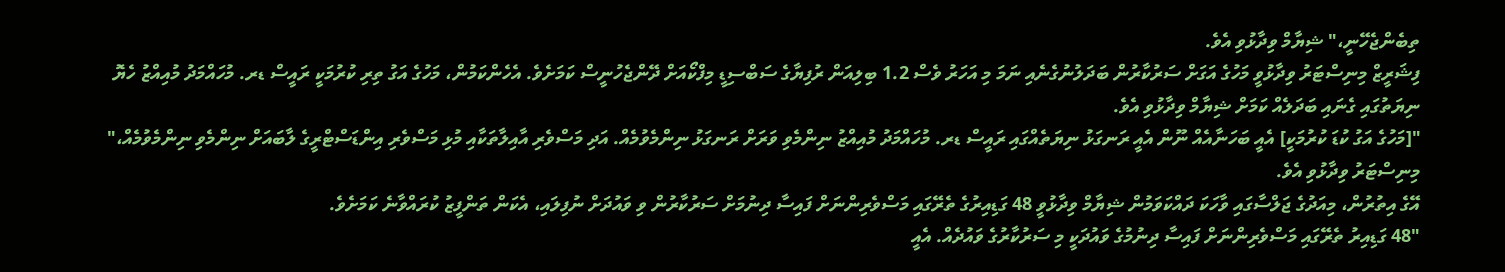ތިބެންޖެހޭނީ،" ޝިޔާމް ވިދާޅުވި އެވެ.
ފިޝަރީޒް މިނިސްޓަރު ވިދާޅުވީ މަހުގެ އަގަށް ސަރުކާރުން ބަދަލުނުގެނެއި ނަމަ މި އަހަރު ވެސް 1.2 ބިލިއަން ރުފިޔާގެ ސަބްސިޑީ މިފްކޯއަށް ދޭންޖެހުނީސް ކަމަށެވެ. އެހެންކަމުން، މަހުގެ އަގު ތިރި ކުރުމަކީ ރައީސް ޑރ. މުހައްމަދު މުއިއްޒު ހެޔޮ ނިޔަތުގައި ގެނައި ބަދަލެއް ކަމަށް ޝިޔާމް ވިދާޅުވި އެވެ.
"[މަހުގެ އަގު ކުޑަ ކުރުމަކީ] އެއީ ބަހަނާއެއް ނޫން އެއީ ރަނގަޅު ނިޔަތެއްގައި ރައީސް ޑރ. މުހައްމަދު މުއިއްޒު ނިންމެވި ވަރަށް ރަނގަޅު ނިންމެވުމެއް. އަދި މަސްވެރި އާއިލާތަކާއި މުޅި މަސްވެރި އިންޑަސްޓްރީގެ ލާބައަށް ނިންމެވި ނިންމެވުމެއް،" މިނިސްޓަރު ވިދާޅުވި އެވެ.
އޭގެ އިތުރުން، މިއަދުގެ ޖަލްސާގައި ވާހަކަ ދައްކަވަމުން ޝިޔާމް ވިދާޅުވީ 48 ގަޑިއިރުގެ ތެރޭގައި މަސްވެރިންނަށް ފައިސާ ދިނުމަށް ސަރުކާރުން ވި ވައުދަށް ނުފިލައި، އެކަން ތަންފީޒު ކުރައްވާނެ ކަމަށެވެ.
"48 ގަޑިއިރު ތެރޭގައި މަސްވެރިންނަށް ފައިސާ ދިނުމުގެ ވައުދަކީ މި ސަރުކާރުގެ ވައުދެއް. އެއީ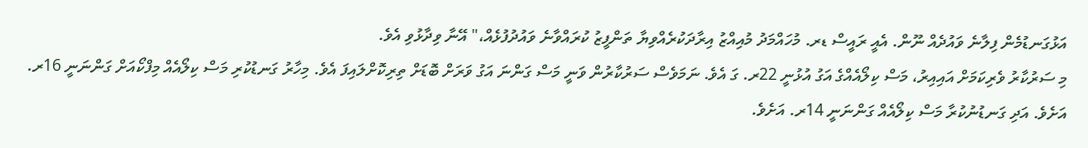އަޅުގަނޑުމެން ފިލާނެ ވައުދެއް ނޫން. އެއީ ރައީސް ޑރ. މުހައްމަދު މުއިއްޒު އިރާދަކުރެއްވިޔާ ތަންފީޒު ކުރައްވާނެ ވައުދުފުޅެއް،" އޭނާ ވިދާޅުވި އެވެ.
މި ސަރުކާރު ވެރިކަމަށް އައިއިރު، މަސް ކިލޯއެއްގެ އަގު އުޅުނީ 22ރ. ގަ އެވެ. ނަމަވެސް ސަރުކާރުން ވަނީ މަސް ގަންނަ އަގު ވަރަށް ބޮޑަށް ތިރިކޮށްލައިފަ އެވެ. މިހާރު ގަނޑުކުރި މަސް ކިލޯއެއް މިފްކޯއަށް ގަންނަނީ 16ރ. އަށެވެ. އަދި ގަނޑުނުކުރާ މަސް ކިލޯއެއް ގަންނަނީ 14ރ. އަށެވެ.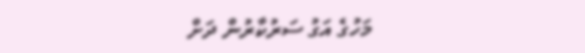މަހުގެ އަގު ސަރުކާރުން ދަށް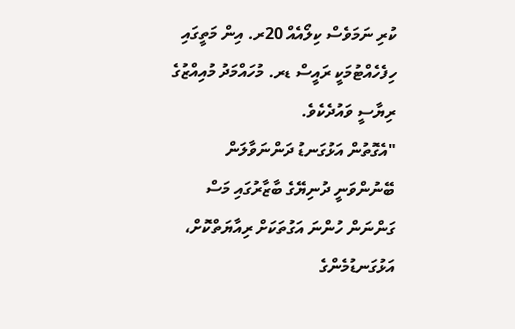ކުރި ނަމަވެސް ކިލޯއެއް 20ރ. އިން މަތީގައި ހިފެހެއްޓުމަކީ ރައީސް ޑރ. މުހައްމަދު މުއިއްޒުގެ ރިޔާސީ ވައުދެކެވެ.
"އެގޮތުން އަޅުގަނޑު ދަންނަވާލަން ބޭނުންވަނީ ދުނިޔޭގެ ބާޒާރުގައި މަސް ގަންނަން ހުންނަ އަގުތަކަށް ރިއާޔަތްކޮށް، އަޅުގަނޑުމެންގެ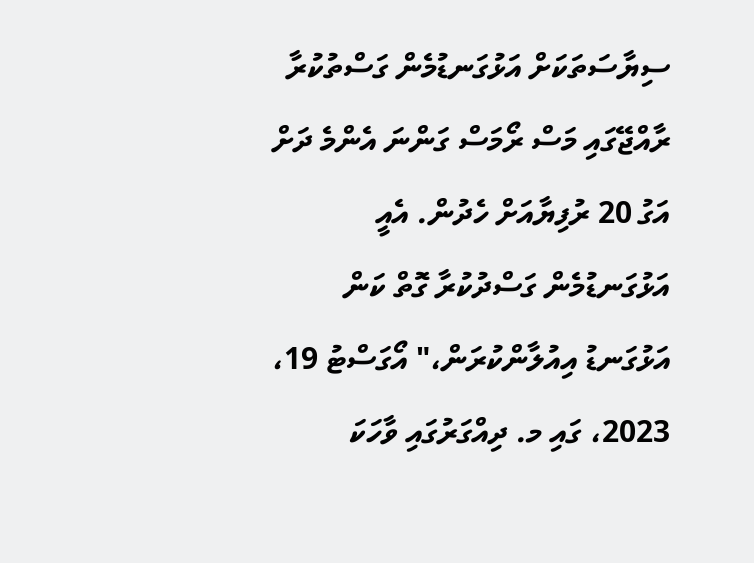ސިޔާސަތަކަށް އަޅުގަނޑުމެން ގަސްތުކުރާ ރާއްޖޭގައި މަސް ރޯމަސް ގަންނަ އެންމެ ދަށް އަގު 20 ރުފިޔާއަށް ހެދުން. އެއީ އަޅުގަނޑުމެން ގަސްދުކުރާ ގޮތް ކަން އަޅުގަނޑު އިއުލާންކުރަން،" އޯގަސްޓު 19، 2023، ގައި މ. ދިއްގަރުގައި ވާހަކަ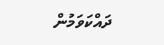ދައްކަވަމުން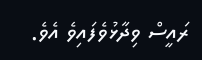ރައީސް ވިދާޅުވެފައިވެ އެވެ.